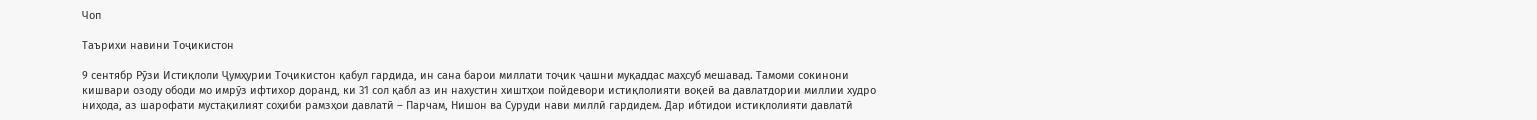Чоп

Таърихи навини Тоҷикистон

9 сентябр Рӯзи Истиқлоли Ҷумҳурии Тоҷикистон қабул гардида, ин сана барои миллати тоҷик ҷашни муқаддас маҳсуб мешавад. Тамоми сокинони кишвари озоду ободи мо имрӯз ифтихор доранд, ки 31 сол қабл аз ин нахустин хиштҳои пойдевори истиқлолияти воқеӣ ва давлатдории миллии худро ниҳода, аз шарофати мустақилият соҳиби рамзҳои давлатӣ – Парчам, Нишон ва Суруди нави миллӣ гардидем. Дар ибтидои истиқлолияти давлатӣ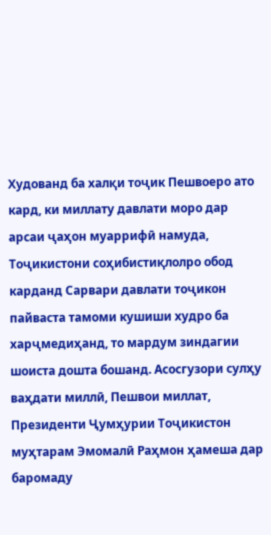Худованд ба халқи тоҷик Пешвоеро ато кард, ки миллату давлати моро дар арсаи ҷаҳон муаррифӣ намуда, Тоҷикистони соҳибистиқлолро обод карданд Сарвари давлати тоҷикон пайваста тамоми кушиши худро ба харҷмедиҳанд, то мардум зиндагии шоиста дошта бошанд. Асосгузори сулҳу ваҳдати миллӣ, Пешвои миллат, Президенти Ҷумҳурии Тоҷикистон муҳтарам Эмомалӣ Раҳмон ҳамеша дар баромаду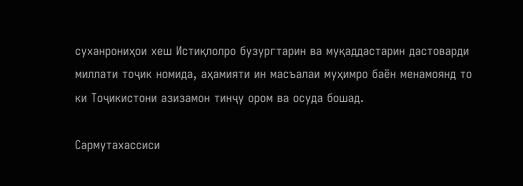суханрониҳои хеш Истиқлолро бузургтарин ва муқаддастарин дастоварди миллати тоҷик номида, аҳамияти ин масъалаи муҳимро баён менамоянд то ки Тоҷикистони азизамон тинҷу ором ва осуда бошад.

Сармутахассиси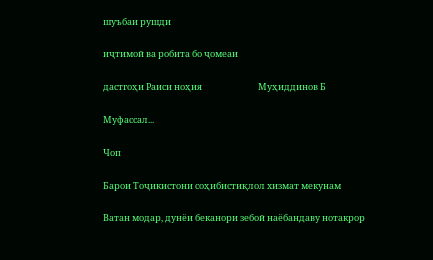шуъбаи рушди

иҷтимоӣ ва робита бо ҷомеаи

дастгоҳи Раиси ноҳия                            Муҳиддинов Б

Муфассал...

Чоп

Барои Тоҷикистони соҳибистиқлол хизмат мекунам

Ватан модар, дунëи беканори зебоӣ наëбандаву нотакрор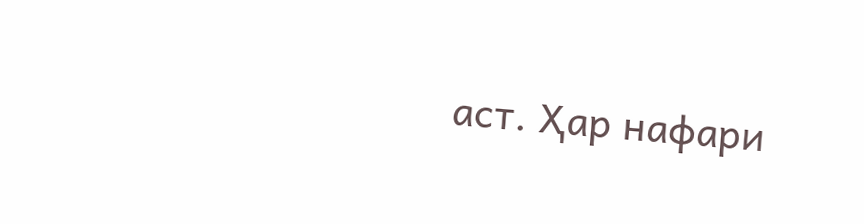аст. Ҳар нафари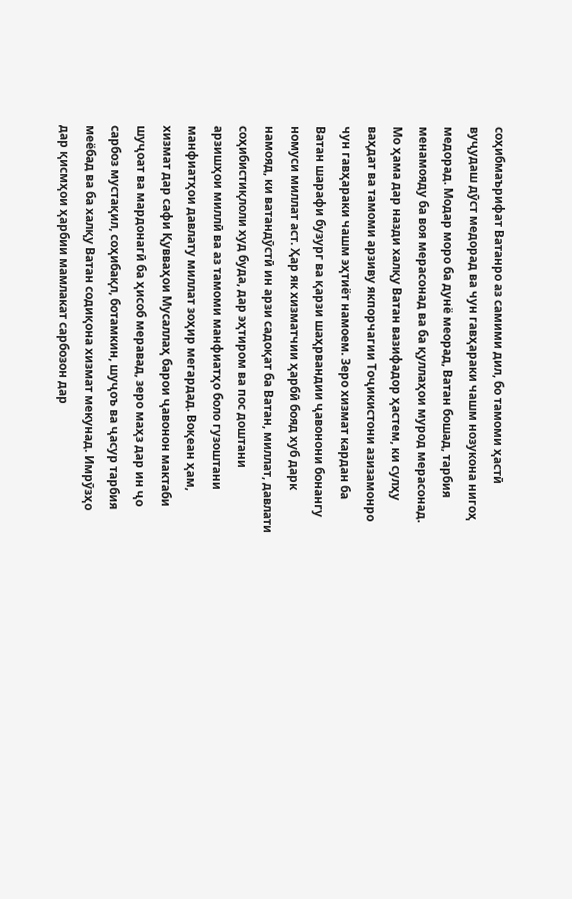соҳибмаърифат Ватанро аз самими дил, бо тамоми ҳастӣ вуҷудаш дӯст медорад ва чун гавҳараки чашм нозукона нигоҳ медорад. Модар моро ба дунë меорад, Ватан бошад, тарбия менамояду ба воя мерасонад ва ба қуллаҳои мурод мерасонад. Мо ҳама дар назди халқу Ватан вазифадор ҳастем, ки сулҳу ваҳдат ва тамоми арзиву якпорчагии Тоҷикистони азизамонро чун гавҳараки чашм эҳтиëт намоем. Зеро хизмат кардан ба Ватан шарафи бузург ва қарзи шаҳрвандии ҷавонони бонангу номуси миллат аст. Ҳар як хизматчии ҳарбӣ бояд хуб дарк намояд, ки ватандӯстӣ ин арзи садоқат ба Ватан, миллат, давлати соҳибистиқлоли худ буда, дар эҳтиром ва пос доштани арзишҳои миллӣ ва аз тамоми манфиатҳо боло гузоштани манфиатҳои давлату миллат зоҳир мегардад. Воқеан ҳам, хизмат дар сафи Қувваҳои Мусаллаҳ барои ҷавонон мактаби шуҷоат ва мардонагӣ ба ҳисоб меравад, зеро маҳз дар ин ҷо сарбоз мустақил, соҳибақл, ботамкин, шуҷоъ ва ҷасур тарбия меëбад ва ба халқу Ватан содиқона хизмат мекунад. Имрӯзҳо дар қисмҳои ҳарбии мамлакат сарбозон дар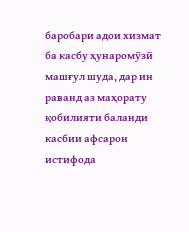баробари адои хизмат ба касбу ҳунаромӯзӣ машғул шуда, дар ин раванд аз маҳорату қобилияти баланди касбии афсарон истифода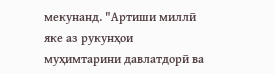мекунанд. "Артиши миллӣ яке аз рукунҳои муҳимтарини давлатдорӣ ва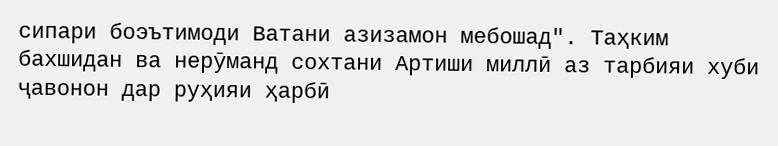сипари боэътимоди Ватани азизамон мебошад". Таҳким бахшидан ва нерӯманд сохтани Артиши миллӣ аз тарбияи хуби ҷавонон дар руҳияи ҳарбӣ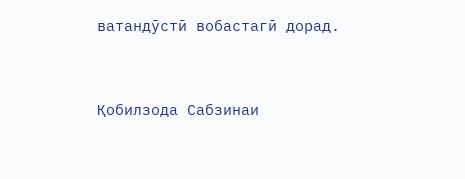ватандӯстӣ вобастагӣ дорад.



Қобилзода Сабзинаи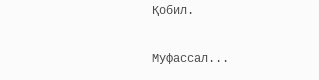Қобил.

Муфассал...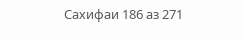Сахифаи 186 аз 271